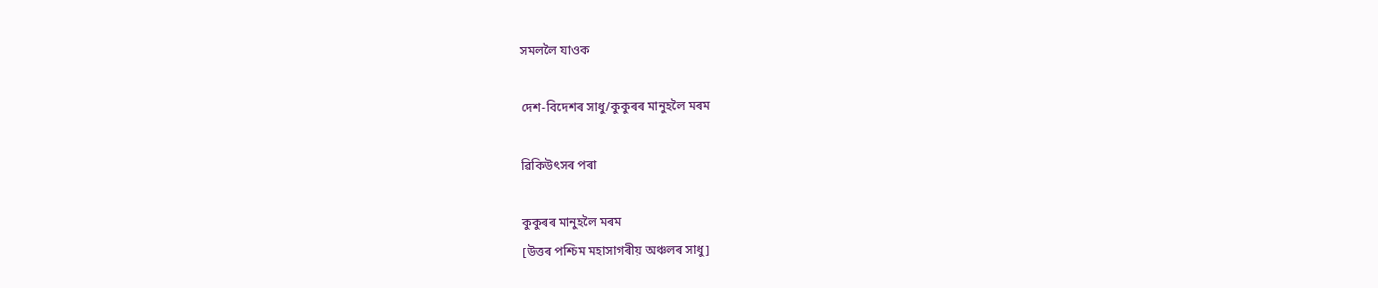সমললৈ যাওক

দেশ-বিদেশৰ সাধু/কুকুৰৰ মানুহলৈ মৰম

ৱিকিউৎসৰ পৰা

কুকুৰৰ মানুহলৈ মৰম
[উত্তৰ পশ্চিম মহাসাগৰীয় অঞ্চলৰ সাধু]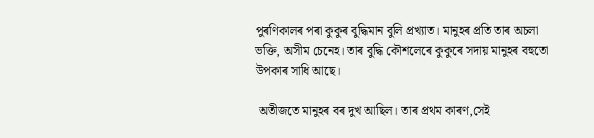পুৰণিকালৰ পৰা কুকুৰ বুদ্ধিমান বুলি প্ৰখ্যাত। মানুহৰ প্ৰতি তাৰ অচলা ভক্তি, অসীম চেনেহ। তাৰ বুদ্ধি কৌশলেৰে কুকুৰে সদায় মানুহৰ বহুতো উপকাৰ সাধি আছে।

 অতীজতে মানুহৰ বৰ দুখ আছিল। তাৰ প্ৰথম কাৰণ,সেই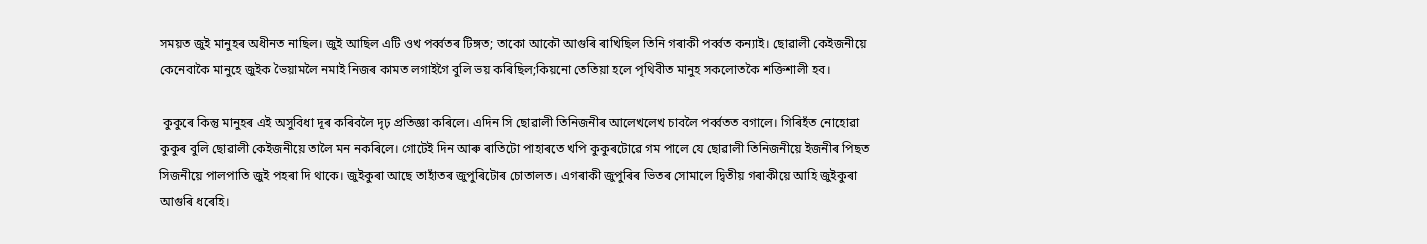সময়ত জুই মানুহৰ অধীনত নাছিল। জুই আছিল এটি ওখ পৰ্ব্বতৰ টিঙ্গত; তাকো আকৌ আগুৰি ৰাখিছিল তিনি গৰাকী পৰ্ব্বত কন্যাই। ছোৱালী কেইজনীয়ে কেনেবাকৈ মানুহে জুইক ভৈয়ামলৈ নমাই নিজৰ কামত লগাইগৈ বুলি ভয় কৰিছিল;কিয়নো তেতিয়া হলে পৃথিবীত মানুহ সকলোতকৈ শক্তিশালী হব।

 কুকুৰে কিন্তু মানুহৰ এই অসুবিধা দূৰ কৰিবলৈ দৃঢ় প্ৰতিজ্ঞা কৰিলে। এদিন সি ছোৱালী তিনিজনীৰ আলেখলেখ চাবলৈ পৰ্ব্বতত বগালে। গিৰিহঁত নোহোৱা কুকুৰ বুলি ছোৱালী কেইজনীয়ে তালৈ মন নকৰিলে। গোটেই দিন আৰু ৰাতিটো পাহাৰতে খপি কুকুৰটোৱে গম পালে যে ছোৱালী তিনিজনীয়ে ইজনীৰ পিছত সিজনীয়ে পালপাতি জুই পহৰা দি থাকে। জুইকুৰা আছে তাহাঁতৰ জুপুৰিটোৰ চোতালত। এগৰাকী জুপুৰিৰ ভিতৰ সোমালে দ্বিতীয় গৰাকীয়ে আহি জুইকুৰা আগুৰি ধৰেহি।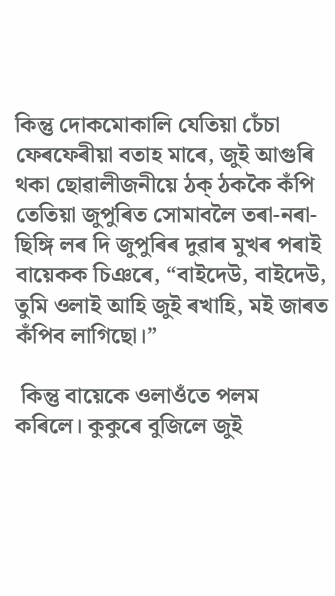কিন্তু দোকমোকালি যেতিয়া চেঁচা ফেৰফেৰীয়া বতাহ মাৰে, জুই আগুৰি থকা ছোৱালীজনীয়ে ঠক্ ঠককৈ কঁপি তেতিয়া জুপুৰিত সোমাবলৈ তৰা-নৰা-ছিঙ্গি লৰ দি জুপুৰিৰ দুৱাৰ মুখৰ পৰাই বায়েকক চিঞৰে, “বাইদেউ, বাইদেউ, তুমি ওলাই আহি জুই ৰখাহি, ম‍ই জাৰত কঁপিব লাগিছো।”

 কিন্তু বায়েকে ওলাওঁতে পলম কৰিলে। কুকুৰে বুজিলে জুই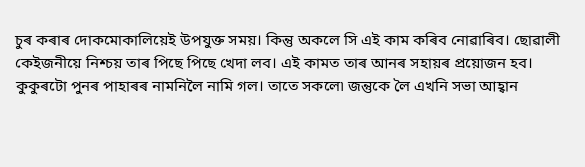চুৰ কৰাৰ দোকমোকালিয়েই উপযুক্ত সময়। কিন্তু অকলে সি এই কাম কৰিব নোৱাৰিব। ছোৱালী কেইজনীয়ে নিশ্চয় তাৰ পিছে পিছে খেদা লব। এই কামত তাৰ আনৰ সহায়ৰ প্ৰয়োজন হব। কুকুৰটো পুনৰ পাহাৰৰ নামনিলৈ নামি গল। তাতে সকলে৷ জন্তুকে লৈ এখনি সভা আহ্বান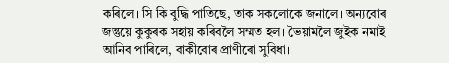কৰিলে। সি কি বুদ্ধি পাতিছে, তাক সকলোকে জনালে। অন্যবোৰ জন্তুয়ে কুকুৰক সহায় কৰিবলৈ সম্মত হল। ভৈয়ামলৈ জুইক নমাই আনিব পাৰিলে, বাকীবোৰ প্ৰাণীৰো সুবিধা।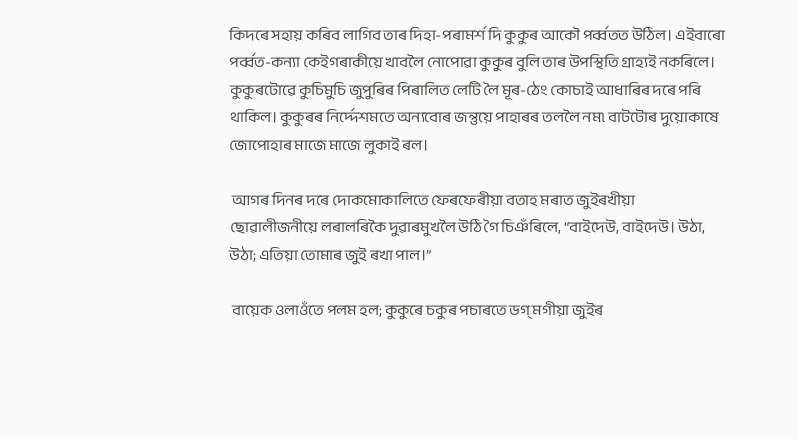কিদৰে সহায় কৰিব লাগিব তাৰ দিহা-পৰামৰ্শ দি কুকুৰ আকৌ পৰ্ব্বতত উঠিল। এইবাৰো পৰ্ব্বত-কন্যা কেইগৰাকীয়ে খাবলৈ নোপোৱা কুকুৰ বুলি তাৰ উপস্থিতি গ্ৰাহ্যই নকৰিলে। কুকুৰটোৱে কুচিমুচি জুপুৰিৰ পিৰালিত লেটি লৈ মূৰ-ঠেং কোচাই আধাৰিৰ দৰে পৰি থাকিল। কুকুৰৰ নিৰ্দ্দেশমতে অন্যবোৰ জন্তুয়ে পাহাৰৰ তললৈ নম৷ বাটটোৰ দুয়োকাষে জোপোহাৰ মাজে মাজে লুকাই ৰল।

 আগৰ দিনৰ দৰে দোকমোকালিতে ফেৰফেৰীয়া বতাহ মৰাত জুইৰখীয়া ছোৱালীজনীয়ে লৰালৰিকৈ দুৱাৰমুখলৈ উঠি গৈ চিঞঁৰিলে, “বাইদেউ, বাইদেউ। উঠা, উঠা; এতিয়া তোমাৰ জুই ৰখা পাল।”

 বায়েক ওলাওঁতে পলম হল; কুকুৰে চকুৰ পচাৰতে ডগ্ মগীয়া জুইৰ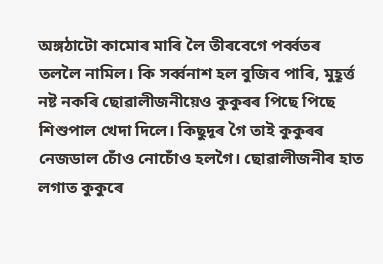অঙ্গঠাটো কামোৰ মাৰি লৈ তীৰবেগে পৰ্ব্বতৰ তললৈ নামিল। কি সৰ্ব্বনাশ হল বুজিব পাৰি, মুহূৰ্ত্ত নষ্ট নকৰি ছোৱালীজনীয়েও কুকুৰৰ পিছে পিছে শিশুপাল খেদা দিলে। কিছুদূৰ গৈ তাই কুকুৰৰ নেজডাল চোঁও নোচোঁও হলগৈ। ছোৱালীজনীৰ হাত লগাত কুকুৰে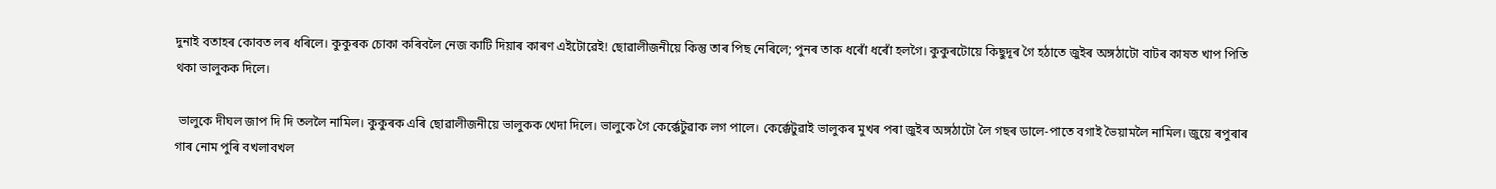দুনাই বতাহৰ কোবত লৰ ধৰিলে। কুকুৰক চোকা কৰিবলৈ নেজ কাটি দিয়াৰ কাৰণ এইটোৱেই! ছোৱালীজনীয়ে কিন্তু তাৰ পিছ নেৰিলে; পুনৰ তাক ধৰোঁ ধৰোঁ হলগৈ। কুকুৰটোয়ে কিছুদূৰ গৈ হঠাতে জুইৰ অঙ্গঠাটো বাটৰ কাষত খাপ পিতি থকা ভালুকক দিলে।

 ভালুকে দীঘল জাপ দি দি তললৈ নামিল। কুকুৰক এৰি ছোৱালীজনীয়ে ভালুকক খেদা দিলে। ভালুকে গৈ কেৰ্ক্কেটুৱাক লগ পালে। কেৰ্ক্কেটুৱাই ভালুকৰ মুখৰ পৰা জুইৰ অঙ্গঠাটো লৈ গছৰ ডালে-পাতে বগাই ভৈয়ামলৈ নামিল। জুয়ে ৰপুৰাৰ গাৰ নোম পুৰি বখলাবখল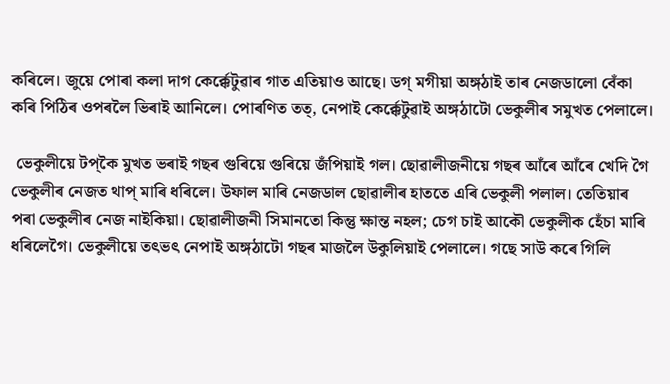কৰিলে। জুয়ে পোৰা কলা দাগ কেৰ্ক্কেটুৱাৰ গাত এতিয়াও আছে। ডগ্ মগীয়া অঙ্গঠাই তাৰ নেজডালো বেঁকা কৰি পিঠিৰ ওপৰলৈ ভিৰাই আনিলে। পোৰণিত তত্, নেপাই কেৰ্ক্কেটুৱাই অঙ্গঠাটো ভেকুলীৰ সমুখত পেলালে।

 ভেকুলীয়ে টপ্‌কৈ মুখত ভৰাই গছৰ গুৰিয়ে গুৰিয়ে জঁপিয়াই গল। ছোৱালীজনীয়ে গছৰ আঁৰে আঁৰে খেদি গৈ ভেকুলীৰ নেজত থাপ্ মাৰি ধৰিলে। উফাল মাৰি নেজডাল ছোৱালীৰ হাততে এৰি ভেকুলী পলাল। তেতিয়াৰ পৰা ভেকুলীৰ নেজ নাইকিয়া। ছোৱালীজনী সিমানতো কিন্তু ক্ষান্ত নহল; চেগ চাই আকৌ ভেকুলীক হেঁচা মাৰি ধৰিলেগৈ। ভেকুলীয়ে তৎভৎ নেপাই অঙ্গঠাটো গছৰ মাজলৈ উকুলিয়াই পেলালে। গছে সাউ‍ কৰে গিলি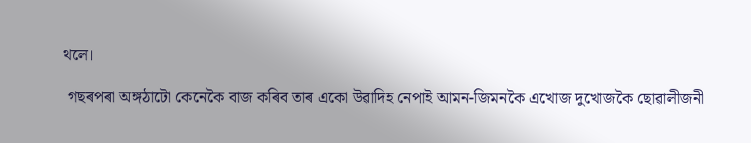থলে।

 গছৰপৰা অঙ্গঠাটো কেনেকৈ বাজ কৰিব তাৰ একো উৱাদিহ নেপাই আমন-জিমনকৈ এখোজ দুখোজকৈ ছোৱালীজনী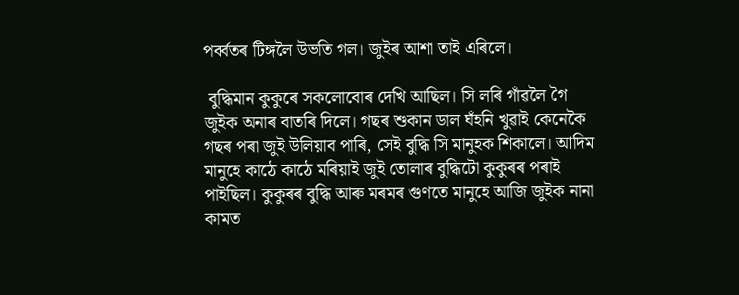পৰ্ব্বতৰ টিঙ্গলৈ উভতি গল। জুইৰ আশা তাই এৰিলে।

 বুদ্ধিমান কুকুৰে সকলোবোৰ দেখি আছিল। সি লৰি গাঁৱলৈ গৈ জুইক অনাৰ বাতৰি দিলে। গছৰ শুকান ডাল ঘঁহনি খুৱাই কেনেকৈ গছৰ পৰা জুই উলিয়াব পাৰি, সেই বুদ্ধি সি মানুহক শিকালে। আদিম মানুহে কাঠে কাঠে মৰিয়াই জুই তোলাৰ বুদ্ধিটো কুকুৰৰ পৰাই পাইছিল। কুকুৰৰ বুদ্ধি আৰু মৰমৰ গুণতে মানুহে আজি জুইক নানা কামত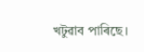খটুৱাব পাৰিছে।